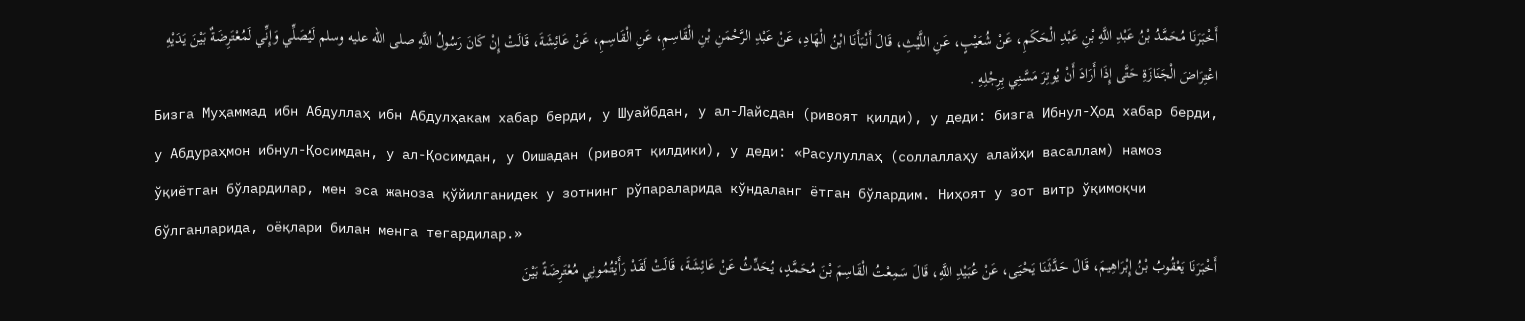أَخْبَرَنَا مُحَمَّدُ بْنُ عَبْدِ اللَّهِ بْنِ عَبْدِ الْحَكَمِ، عَنْ شُعَيْبٍ، عَنِ اللَّيْثِ، قَالَ أَنْبَأَنَا ابْنُ الْهَادِ، عَنْ عَبْدِ الرَّحْمَنِ بْنِ الْقَاسِمِ، عَنِ الْقَاسِمِ، عَنْ عَائِشَةَ، قَالَتْ إِنْ كَانَ رَسُولُ اللَّهِ صلى الله عليه وسلم لَيُصَلِّي وَإِنِّي لَمُعْتَرِضَةٌ بَيْنَ يَدَيْهِ اعْتِرَاضَ الْجَنَازَةِ حَتَّى إِذَا أَرَادَ أَنْ يُوتِرَ مَسَّنِي بِرِجْلِهِ .
Бизга Муҳаммад ибн Абдуллаҳ ибн Абдулҳакам хабар берди, у Шуайбдан, у ал-Лайсдан (ривоят қилди), у деди: бизга Ибнул-Ҳод хабар берди, у Абдураҳмон ибнул-Қосимдан, у ал-Қосимдан, у Оишадан (ривоят қилдики), у деди: «Расулуллаҳ (соллаллаҳу алайҳи васаллам) намоз ўқиётган бўлардилар, мен эса жаноза қўйилганидек у зотнинг рўпараларида кўндаланг ётган бўлардим. Ниҳоят у зот витр ўқимоқчи бўлганларида, оёқлари билан менга тегардилар.»
أَخْبَرَنَا يَعْقُوبُ بْنُ إِبْرَاهِيمَ، قَالَ حَدَّثَنَا يَحْيَى، عَنْ عُبَيْدِ اللَّهِ، قَالَ سَمِعْتُ الْقَاسِمَ بْنَ مُحَمَّدٍ، يُحَدِّثُ عَنْ عَائِشَةَ، قَالَتْ لَقَدْ رَأَيْتُمُونِي مُعْتَرِضَةً بَيْنَ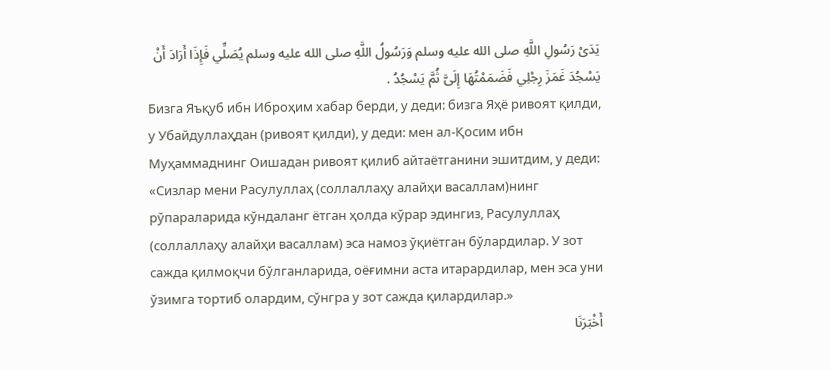يَدَىْ رَسُولِ اللَّهِ صلى الله عليه وسلم وَرَسُولُ اللَّهِ صلى الله عليه وسلم يُصَلِّي فَإِذَا أَرَادَ أَنْ يَسْجُدَ غَمَزَ رِجْلِي فَضَمَمْتُهَا إِلَىَّ ثُمَّ يَسْجُدُ .
Бизга Яъқуб ибн Иброҳим хабар берди, у деди: бизга Яҳё ривоят қилди, у Убайдуллаҳдан (ривоят қилди), у деди: мен ал-Қосим ибн Муҳаммаднинг Оишадан ривоят қилиб айтаётганини эшитдим, у деди: «Сизлар мени Расулуллаҳ (соллаллаҳу алайҳи васаллам)нинг рўпараларида кўндаланг ётган ҳолда кўрар эдингиз, Расулуллаҳ (соллаллаҳу алайҳи васаллам) эса намоз ўқиётган бўлардилар. У зот сажда қилмоқчи бўлганларида, оёғимни аста итарардилар, мен эса уни ўзимга тортиб олардим, сўнгра у зот сажда қилардилар.»
أَخْبَرَنَا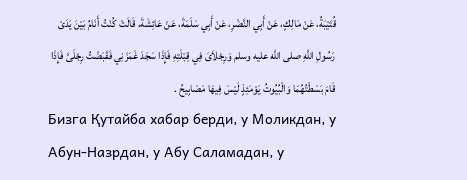قُتَيْبَةُ، عَنْ مَالِكٍ، عَنْ أَبِي النَّضْرِ، عَنْ أَبِي سَلَمَةَ، عَنْ عَائِشَةَ، قَالَتْ كُنْتُ أَنَامُ بَيْنَ يَدَىْ رَسُولِ اللَّهِ صلى الله عليه وسلم وَرِجْلاَىَ فِي قِبْلَتِهِ فَإِذَا سَجَدَ غَمَزَنِي فَقَبَضْتُ رِجْلَىَّ فَإِذَا قَامَ بَسَطْتُهُمَا وَالْبُيُوتُ يَوْمَئِذٍ لَيْسَ فِيهَا مَصَابِيحُ .
Бизга Қутайба хабар берди, у Моликдан, у Абун-Назрдан, у Абу Саламадан, у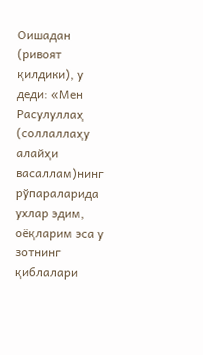Оишадан (ривоят қилдики), у деди: «Мен Расулуллаҳ (соллаллаҳу алайҳи васаллам)нинг рўпараларида ухлар эдим, оёқларим эса у зотнинг қиблалари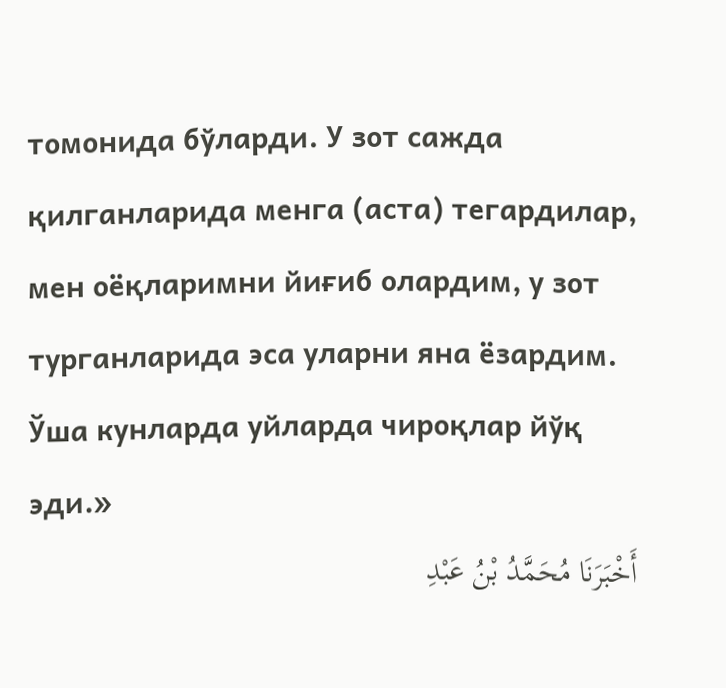томонида бўларди. У зот сажда қилганларида менга (аста) тегардилар, мен оёқларимни йиғиб олардим, у зот турганларида эса уларни яна ёзардим. Ўша кунларда уйларда чироқлар йўқ эди.»
أَخْبَرَنَا مُحَمَّدُ بْنُ عَبْدِ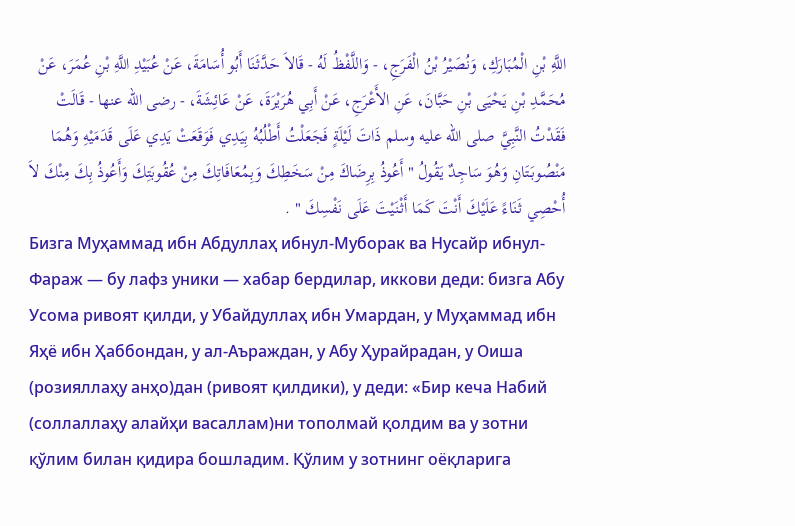اللَّهِ بْنِ الْمُبَارَكِ، وَنُصَيْرُ بْنُ الْفَرَجِ، - وَاللَّفْظُ لَهُ - قَالاَ حَدَّثَنَا أَبُو أُسَامَةَ، عَنْ عُبَيْدِ اللَّهِ بْنِ عُمَرَ، عَنْ مُحَمَّدِ بْنِ يَحْيَى بْنِ حَبَّانَ، عَنِ الأَعْرَجِ، عَنْ أَبِي هُرَيْرَةَ، عَنْ عَائِشَةَ، - رضى الله عنها - قَالَتْ فَقَدْتُ النَّبِيَّ صلى الله عليه وسلم ذَاتَ لَيْلَةٍ فَجَعَلْتُ أَطْلُبُهُ بِيَدِي فَوَقَعَتْ يَدِي عَلَى قَدَمَيْهِ وَهُمَا مَنْصُوبَتَانِ وَهُوَ سَاجِدٌ يَقُولُ " أَعُوذُ بِرِضَاكَ مِنْ سَخَطِكَ وَبِمُعَافَاتِكَ مِنْ عُقُوبَتِكَ وَأَعُوذُ بِكَ مِنْكَ لاَ أُحْصِي ثَنَاءً عَلَيْكَ أَنْتَ كَمَا أَثْنَيْتَ عَلَى نَفْسِكَ " .
Бизга Муҳаммад ибн Абдуллаҳ ибнул-Муборак ва Нусайр ибнул-Фараж — бу лафз уники — хабар бердилар, иккови деди: бизга Абу Усома ривоят қилди, у Убайдуллаҳ ибн Умардан, у Муҳаммад ибн Яҳё ибн Ҳаббондан, у ал-Аъраждан, у Абу Ҳурайрадан, у Оиша (розияллаҳу анҳо)дан (ривоят қилдики), у деди: «Бир кеча Набий (соллаллаҳу алайҳи васаллам)ни тополмай қолдим ва у зотни қўлим билан қидира бошладим. Қўлим у зотнинг оёқларига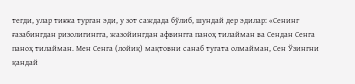тегди, улар тикка турган эди, у зот саждада бўлиб, шундай дер эдилар: «Сенинг ғазабингдан ризолигингга, жазойингдан афвингга паноҳ тилайман ва Сендан Сенга паноҳ тилайман. Мен Сенга (лойиқ) мақтовни санаб тугата олмайман, Сен Ўзингни қандай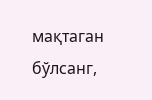мақтаган бўлсанг,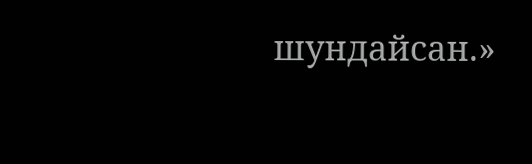шундайсан.»